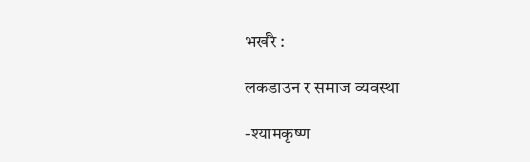भर्खरै :

लकडाउन र समाज व्यवस्था

-श्यामकृष्ण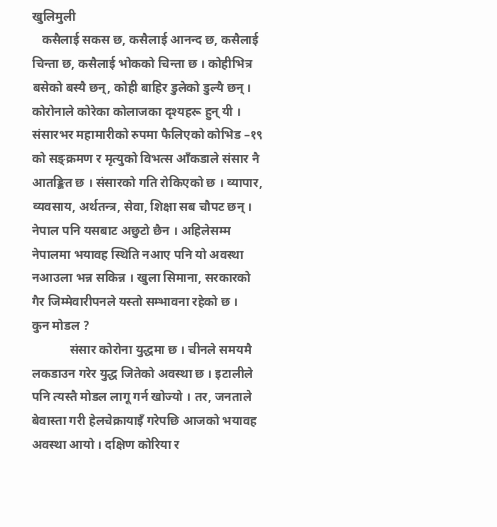खुलिमुली
   कसैलाई सकस छ, कसैलाई आनन्द छ, कसैलाई चिन्ता छ, कसैलाई भोकको चिन्ता छ । कोहीभित्र बसेको बस्यै छन्, कोही बाहिर डुलेको डुल्यै छन् । कोरोनाले कोरेका कोलाजका दृश्यहरू हुन् यी । संसारभर महामारीको रुपमा फैलिएको कोभिड –१९ को सङ्‍क्रमण र मृत्युको विभत्स आँकडाले संसार नै आतङ्कित छ । संसारको गति रोकिएको छ । व्यापार, व्यवसाय, अर्थतन्त्र, सेवा, शिक्षा सब चौपट छन् । नेपाल पनि यसबाट अछुटो छैन । अहिलेसम्म नेपालमा भयावह स्थिति नआए पनि यो अवस्था नआउला भन्न सकिन्न । खुला सिमाना, सरकारको गैर जिम्मेवारीपनले यस्तो सम्भावना रहेको छ ।
कुन मोडल ?
            संसार कोरोना युद्धमा छ । चीनले समयमै लकडाउन गरेर युद्ध जितेको अवस्था छ । इटालीले पनि त्यस्तै मोडल लागू गर्न खोज्यो । तर, जनताले बेवास्ता गरी हेलचेक्रायाइँ गरेपछि आजको भयावह अवस्था आयो । दक्षिण कोरिया र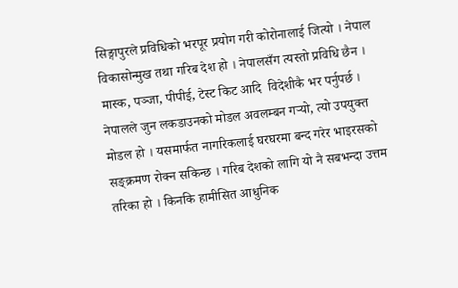सिङ्गापुरले प्रविधिको भरपूर प्रयोग गरी कोरोनालाई जित्यो । नेपाल विकासोन्मुख तथा गरिब देश हो । नेपालसँग त्यस्तो प्रविधि छैन । मास्क, पञ्जा, पीपीई, टेस्ट किट आदि  विदेशीकै भर पर्नुपर्छ । नेपालले जुन लकडाउनको मोडल अवलम्बन गर्‍यो, त्यो उपयुक्त मोडल हो । यसमार्फत नागरिकलाई घरघरमा बन्द गरेर भाइरसको सङ्‍क्रमण रोक्न सकिन्छ । गरिब देशको लागि यो नै सबभन्दा उत्तम तरिका हो । किनकि हामीसित आधुनिक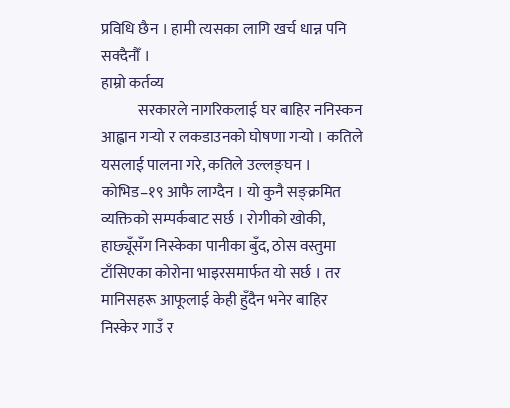प्रविधि छैन । हामी त्यसका लागि खर्च धान्न पनि सक्दैनौँ ।
हाम्रो कर्तव्य
            सरकारले नागरिकलाई घर बाहिर ननिस्कन आह्वान गर्‍यो र लकडाउनको घोषणा गर्‍यो । कतिले यसलाई पालना गरे, कतिले उल्लङ्घन । कोभिड–१९ आफै लाग्दैन । यो कुनै सङ्‍क्रमित व्यक्तिको सम्पर्कबाट सर्छ । रोगीको खोकी, हाछ्यूँसँग निस्केका पानीका बुँद, ठोस वस्तुमा टाँसिएका कोरोना भाइरसमार्फत यो सर्छ । तर मानिसहरू आफूलाई केही हुँदैन भनेर बाहिर निस्केर गाउँ र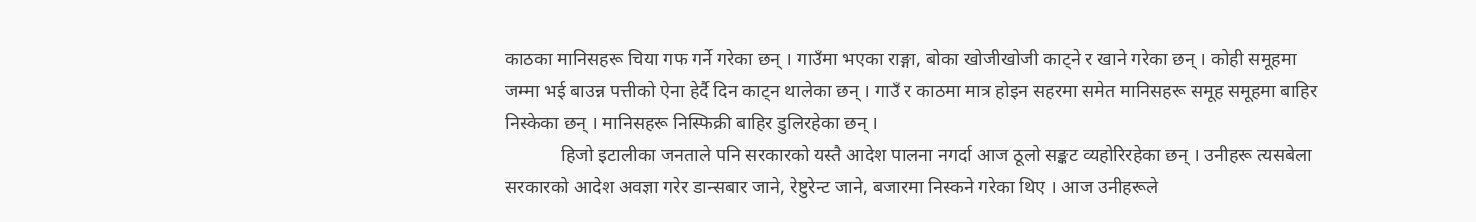काठका मानिसहरू चिया गफ गर्ने गरेका छन् । गाउँमा भएका राङ्गा, बोका खोजीखोजी काट्ने र खाने गरेका छन् । कोही समूहमा जम्मा भई बाउन्न पत्तीको ऐना हेर्दै दिन काट्न थालेका छन् । गाउँ र काठमा मात्र होइन सहरमा समेत मानिसहरू समूह समूहमा बाहिर निस्केका छन् । मानिसहरू निस्फिक्री बाहिर डुलिरहेका छन् ।
            हिजो इटालीका जनताले पनि सरकारको यस्तै आदेश पालना नगर्दा आज ठूलो सङ्कट व्यहोरिरहेका छन् । उनीहरू त्यसबेला सरकारको आदेश अवज्ञा गरेर डान्सबार जाने, रेष्टुरेन्ट जाने, बजारमा निस्कने गरेका थिए । आज उनीहरूले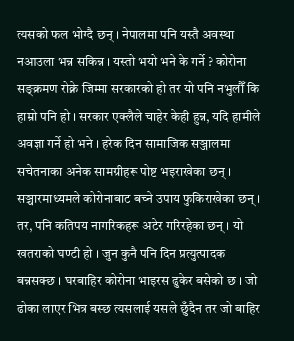त्यसको फल भोग्दै छन् । नेपालमा पनि यस्तै अवस्था नआउला भन्न सकिन्न । यस्तो भयो भने के गर्ने ? कोरोना सङ्‍क्रमण रोक्ने जिम्मा सरकारको हो तर यो पनि नभुलौँ कि हाम्रो पनि हो । सरकार एक्लैले चाहेर केही हुन्न, यदि हामीले अवज्ञा गर्ने हो भने । हरेक दिन सामाजिक सञ्जालमा सचेतनाका अनेक सामग्रीहरू पोष्ट भइराखेका छन् । सञ्चारमाध्यमले कोरोनाबाट बच्ने उपाय फुकिराखेका छन् । तर, पनि कतिपय नागरिकहरू अटेर गरिरहेका छन् । यो खतराको घण्टी हो । जुन कुनै पनि दिन प्रत्युत्पादक बन्नसक्छ । घरबाहिर कोरोना भाइरस ढुकेर बसेको छ । जो ढोका लाएर भित्र बस्छ त्यसलाई यसले छुँदैन तर जो बाहिर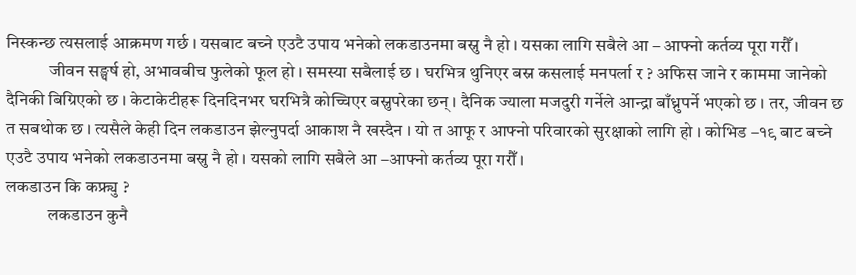निस्कन्छ त्यसलाई आक्रमण गर्छ । यसबाट बच्ने एउटै उपाय भनेको लकडाउनमा बस्नु नै हो । यसका लागि सबैले आ – आफ्नो कर्तव्य पूरा गरौँ ।
            जीवन सङ्घर्ष हो, अभावबीच फुलेको फूल हो । समस्या सबैलाई छ । घरभित्र थुनिएर बस्न कसलाई मनपर्ला र ? अफिस जाने र काममा जानेको दैनिकी बिग्रिएको छ । केटाकेटीहरू दिनदिनभर घरभित्रै कोच्चिएर बस्नुपरेका छन् । दैनिक ज्याला मजदुरी गर्नेले आन्द्रा बाँध्नुपर्ने भएको छ । तर, जीवन छ त सबथोक छ । त्यसैले केही दिन लकडाउन झेल्नुपर्दा आकाश नै खस्दैन । यो त आफू र आफ्नो परिवारको सुरक्षाको लागि हो । कोभिड –१९ बाट बच्ने एउटै उपाय भनेको लकडाउनमा बस्नु नै हो । यसको लागि सबैले आ –आफ्नो कर्तव्य पूरा गरौँ ।
लकडाउन कि कफ्र्यु ?
            लकडाउन कुनै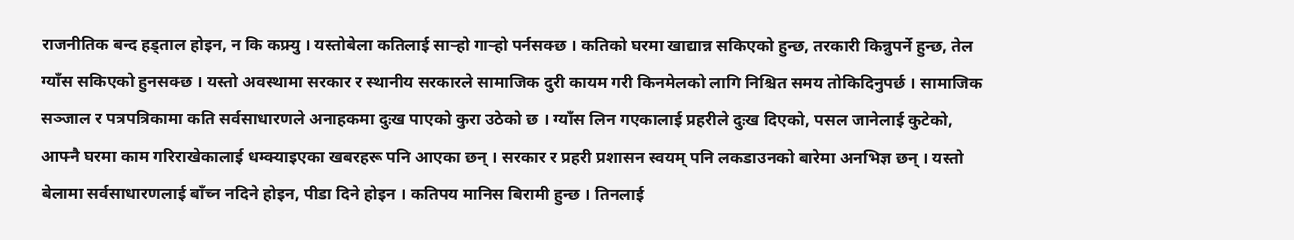राजनीतिक बन्द हड्ताल होइन, न कि कफ्र्यु । यस्तोबेला कतिलाई सार्‍हो गार्‍हो पर्नसक्छ । कतिको घरमा खाद्यान्न सकिएको हुन्छ, तरकारी किन्नुपर्ने हुन्छ, तेल ग्याँस सकिएको हुनसक्छ । यस्तो अवस्थामा सरकार र स्थानीय सरकारले सामाजिक दुरी कायम गरी किनमेलको लागि निश्चित समय तोकिदिनुपर्छ । सामाजिक सञ्जाल र पत्रपत्रिकामा कति सर्वसाधारणले अनाहकमा दुःख पाएको कुरा उठेको छ । ग्याँस लिन गएकालाई प्रहरीले दुःख दिएको, पसल जानेलाई कुटेको, आफ्नै घरमा काम गरिराखेकालाई धम्क्याइएका खबरहरू पनि आएका छन् । सरकार र प्रहरी प्रशासन स्वयम् पनि लकडाउनको बारेमा अनभिज्ञ छन् । यस्तो बेलामा सर्वसाधारणलाई बाँच्न नदिने होइन, पीडा दिने होइन । कतिपय मानिस बिरामी हुन्छ । तिनलाई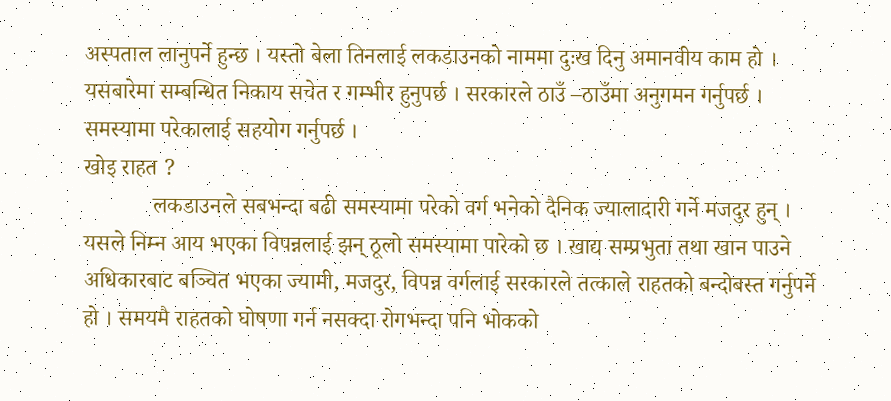अस्पताल लानुपर्ने हुन्छ । यस्तो बेला तिनलाई लकडाउनको नाममा दुःख दिनु अमानवीय काम हो । यसबारेमा सम्बन्धित निकाय सचेत र गम्भीर हुनुपर्छ । सरकारले ठाउँ –ठाउँमा अनुगमन गर्नुपर्छ । समस्यामा परेकालाई सहयोग गर्नुपर्छ ।
खोइ राहत ?
            लकडाउनले सबभन्दा बढी समस्यामा परेको वर्ग भनेको दैनिक ज्यालादारी गर्ने मजदुर हुन् । यसले निम्न आय भएका विपन्नलाई झन् ठूलो समस्यामा पारेको छ । खाद्य सम्प्रभुता तथा खान पाउने अधिकारबाट बञ्चित भएका ज्यामी, मजदुर, विपन्न वर्गलाई सरकारले तत्काले राहतको बन्दोबस्त गर्नुपर्ने हो । समयमै राहतको घोषणा गर्न नसक्दा रोगभन्दा पनि भोकको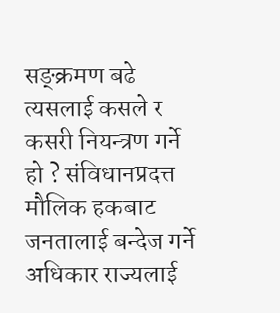सङ्‍क्रमण बढे त्यसलाई कसले र कसरी नियन्त्रण गर्ने हो ? संविधानप्रदत्त मौलिक हकबाट जनतालाई बन्देज गर्ने अधिकार राज्यलाई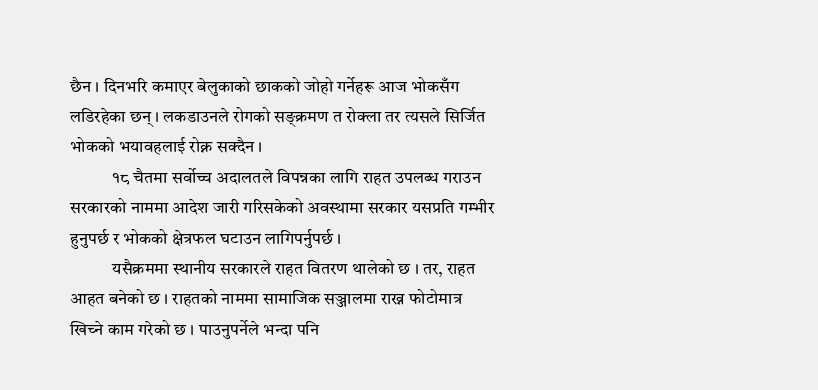छैन । दिनभरि कमाएर बेलुकाको छाकको जोहो गर्नेहरू आज भोकसँग लडिरहेका छन् । लकडाउनले रोगको सङ्‍क्रमण त रोक्ला तर त्यसले सिर्जित भोकको भयावहलाई रोक्न सक्दैन ।
            १८ चैतमा सर्वोच्च अदालतले विपन्नका लागि राहत उपलब्ध गराउन सरकारको नाममा आदेश जारी गरिसकेको अवस्थामा सरकार यसप्रति गम्भीर हुनुपर्छ र भोकको क्षेत्रफल घटाउन लागिपर्नुपर्छ ।
            यसैक्रममा स्थानीय सरकारले राहत वितरण थालेको छ । तर, राहत आहत बनेको छ । राहतको नाममा सामाजिक सञ्जालमा राख्न फोटोमात्र खिच्ने काम गरेको छ । पाउनुपर्नेले भन्दा पनि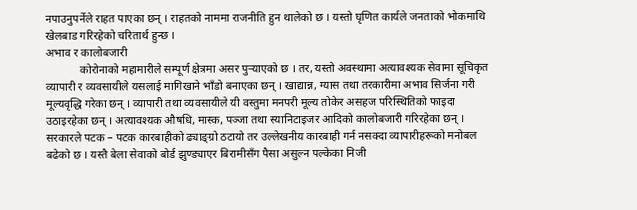नपाउनुपर्नेले राहत पाएका छन् । राहतको नाममा राजनीति हुन थालेको छ । यस्तो घृणित कार्यले जनताको भोकमाथि खेलबाड गरिरहेको चरितार्थ हुन्छ ।
अभाव र कालोबजारी
            कोरोनाको महामारीले सम्पूर्ण क्षेत्रमा असर पुर्‍याएको छ । तर, यस्तो अवस्थामा अत्यावश्यक सेवामा सूचिकृत व्यापारी र व्यवसायीले यसलाई मागिखाने भाँडो बनाएका छन् । खाद्यान्न, ग्यास तथा तरकारीमा अभाव सिर्जना गरी मूल्यवृद्धि गरेका छन् । व्यापारी तथा व्यवसायीले यी वस्तुमा मनपरी मूल्य तोकेर असहज परिस्थितिको फाइदा उठाइरहेका छन् । अत्यावश्यक औषधि, मास्क, पञ्जा तथा स्यानिटाइजर आदिको कालोबजारी गरिरहेका छन् । सरकारले पटक – पटक कारबाहीको ढ्याङ्ग्रो ठटायो तर उल्लेखनीय कारबाही गर्न नसक्दा व्यापारीहरूको मनोबल बढेको छ । यस्तै बेला सेवाको बोर्ड झुण्ड्याएर बिरामीसँग पैसा असुल्न पल्केका निजी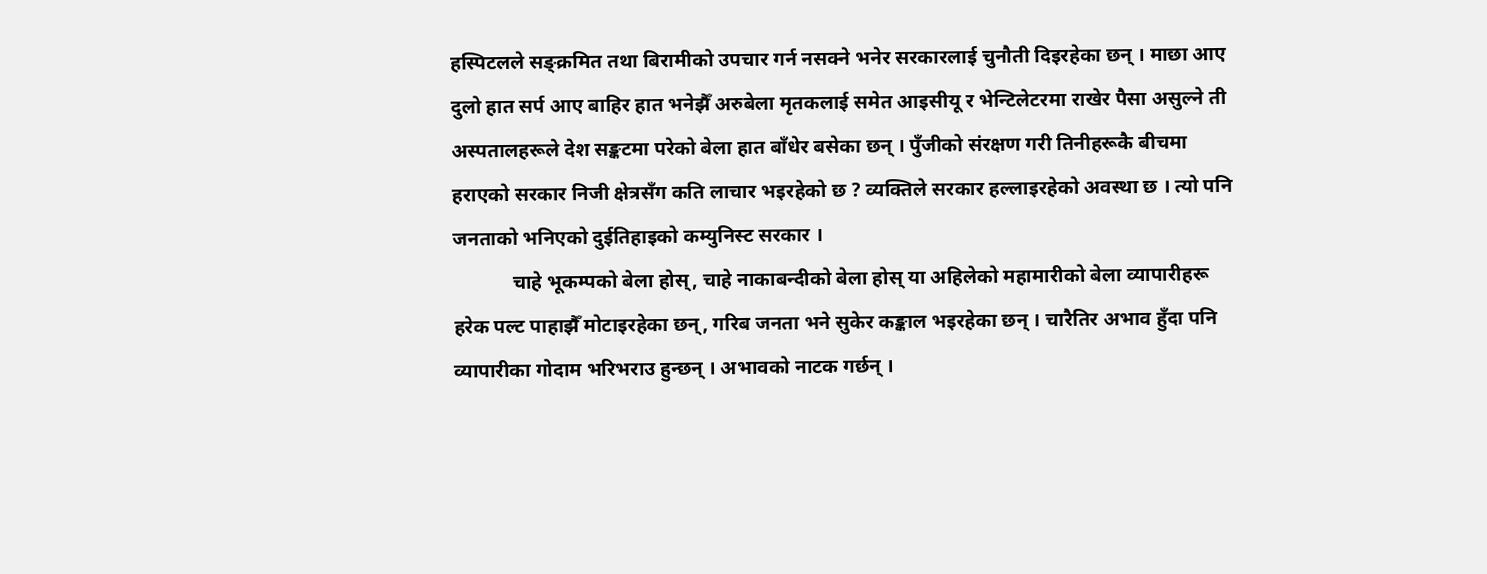हस्पिटलले सङ्‍क्रमित तथा बिरामीको उपचार गर्न नसक्ने भनेर सरकारलाई चुनौती दिइरहेका छन् । माछा आए दुलो हात सर्प आए बाहिर हात भनेझैँ अरुबेला मृतकलाई समेत आइसीयू र भेन्टिलेटरमा राखेर पैसा असुल्ने ती अस्पतालहरूले देश सङ्कटमा परेको बेला हात बाँधेर बसेका छन् । पुँजीको संरक्षण गरी तिनीहरूकै बीचमा हराएको सरकार निजी क्षेत्रसँग कति लाचार भइरहेको छ ? व्यक्तिले सरकार हल्लाइरहेको अवस्था छ । त्यो पनि जनताको भनिएको दुईतिहाइको कम्युनिस्ट सरकार ।
            चाहे भूकम्पको बेला होस्, चाहे नाकाबन्दीको बेला होस् या अहिलेको महामारीको बेला व्यापारीहरू हरेक पल्ट पाहाझैँ मोटाइरहेका छन्, गरिब जनता भने सुकेर कङ्काल भइरहेका छन् । चारैतिर अभाव हुँदा पनि व्यापारीका गोदाम भरिभराउ हुन्छन् । अभावको नाटक गर्छन् ।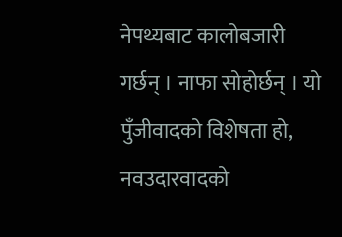नेपथ्यबाट कालोबजारी गर्छन् । नाफा सोहोर्छन् । यो पुँजीवादको विशेषता हो, नवउदारवादको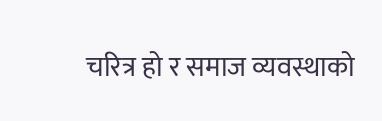चरित्र हो र समाज व्यवस्थाको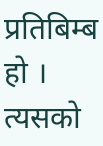प्रतिबिम्ब हो । त्यसको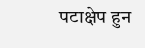पटाक्षेप हुन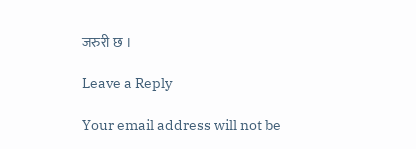जरुरी छ ।

Leave a Reply

Your email address will not be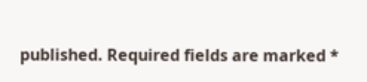published. Required fields are marked *